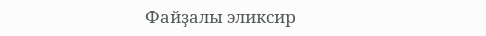Файҙалы эликсир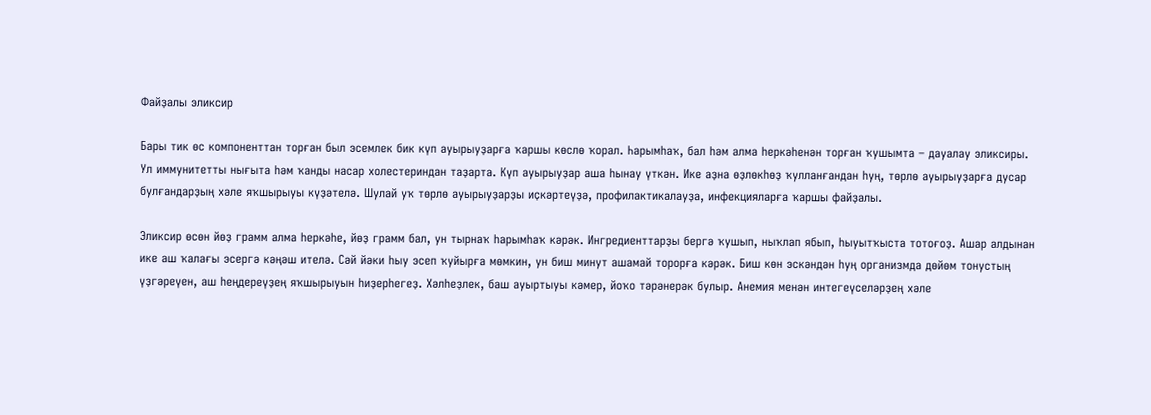Файҙалы эликсир

Бары тик өс компоненттан торған был эсемлек бик күп ауырыуҙарға ҡаршы көслө ҡорал. Һарымһаҡ, бал һәм алма һеркәһенән торған ҡушымта – дауалау эликсиры. Ул иммунитетты нығыта һәм ҡанды насар холестериндан таҙарта. Күп ауырыуҙар аша һынау үткән. Ике аҙна өҙлөкһөҙ ҡулланғандан һуң, төрлө ауырыуҙарға дусар булғандарҙың хәле яҡшырыуы күҙәтелә. Шулай уҡ төрлө ауырыуҙарҙы иҫкәртеүҙә, профилактикалауҙа, инфекцияларға ҡаршы файҙалы.

Эликсир өсөн йөҙ грамм алма һеркәһе, йөҙ грамм бал, ун тырнаҡ һарымһаҡ кәрәк. Ингредиенттарҙы бергә ҡушып, ныҡлап ябып, һыуытҡыста тотоғоҙ. Ашар алдынан ике аш ҡалағы эсергә кәңәш ителә. Сәй йәки һыу эсеп ҡуйырға мөмкин, ун биш минут ашамай торорға кәрәк. Биш көн эскәндән һуң организмда дөйөм тонустың үҙгәреүен, аш һеңдереүҙең яҡшырыуын һиҙерһегеҙ. Хәлһеҙлек, баш ауыртыуы кәмер, йоҡо тәрәнерәк булыр. Анемия менән интегеүселәрҙең хәле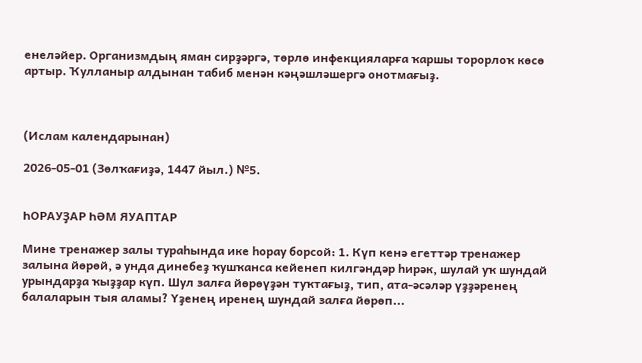енеләйер. Организмдың яман сирҙәргә, төрлө инфекцияларға ҡаршы торорлоҡ көсө артыр. Ҡулланыр алдынан табиб менән кәңәшләшергә онотмағыҙ.



(Ислам календарынан)

2026-05-01 (Зөлҡағиҙә, 1447 йыл.) №5.


ҺОРАУҘАР ҺӘМ ЯУАПТАР

Мине тренажер залы тураһында ике һорау борсой: 1. Күп кенә егеттәр тренажер залына йөрөй, ә унда динебеҙ ҡушҡанса кейенеп килгәндәр һирәк, шулай уҡ шундай урындарҙа ҡыҙҙар күп. Шул залға йөрөүҙән туҡтағыҙ, тип, ата-әсәләр үҙҙәренең балаларын тыя аламы? Үҙенең иренең шундай залға йөрөп...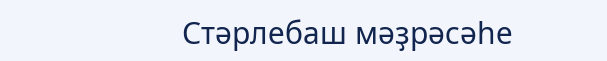Стәрлебаш мәҙрәсәһе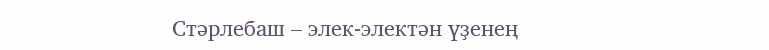Стәрлебаш – элек-электән үҙенең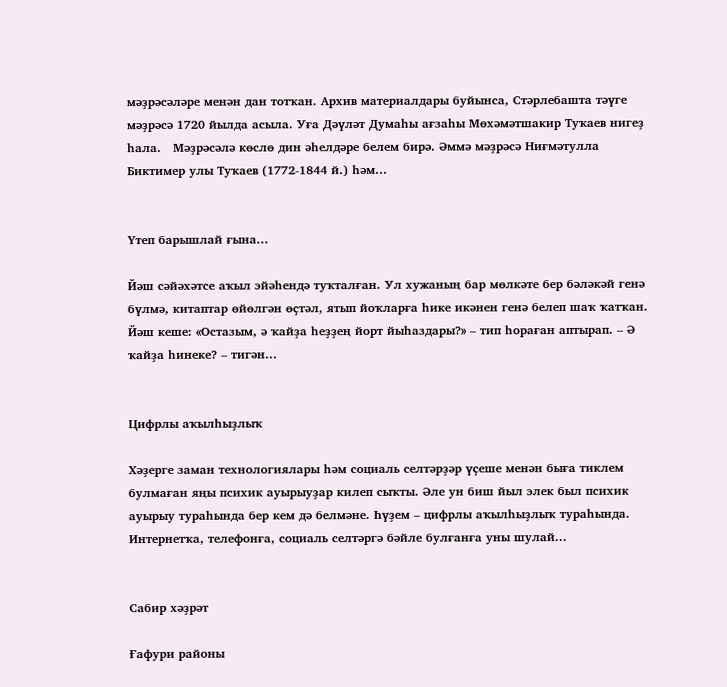мәҙрәсәләре менән дан тотҡан. Архив материалдары буйынса, Стәрлебашта тәүге мәҙрәсә 1720 йылда асыла. Уға Дәүләт Думаһы ағзаһы Мөхәмәтшакир Туҡаев нигеҙ һала.   Мәҙрәсәлә көслө дин әһелдәре белем бирә. Әммә мәҙрәсә Ниғмәтулла Биктимер улы Туҡаев (1772-1844 й.) һәм...


Үтеп барышлай ғына...

Йәш сәйәхәтсе аҡыл эйәһендә туҡталған. Ул хужаның бар мөлкәте бер бәләкәй генә бүлмә, китаптар өйөлгән өҫтәл, ятып йоҡларға һике икәнен генә белеп шаҡ ҡатҡан.   Йәш кеше: «Остазым, ә ҡайҙа һеҙҙең йорт йыһаздары?» – тип һораған аптырап. – Ә ҡайҙа һинеке? – тигән...


Цифрлы аҡылһыҙлыҡ

Хәҙерге заман технологиялары һәм социаль селтәрҙәр үҫеше менән быға тиклем булмаған яңы психик ауырыуҙар килеп сыҡты. Әле ун биш йыл элек был психик ауырыу тураһында бер кем дә белмәне. Һүҙем – цифрлы аҡылһыҙлыҡ тураһында. Интернетҡа, телефонға, социаль селтәргә бәйле булғанға уны шулай...


Сабир хәҙрәт

Ғафури районы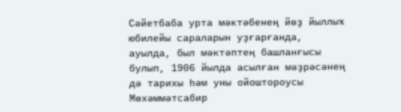Сәйетбаба урта мәктәбенең йөҙ йыллыҡ юбилейы сараларын уҙғарғанда, ауылда, был мәктәптең башланғысы булып, 1906 йылда асылған мәҙрәсәнең дә тарихы һәм уны ойоштороусы Мөхәммәтсабир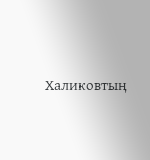Халиковтың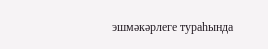эшмәкәрлеге тураһында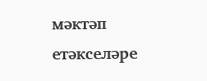мәктәп етәкселәре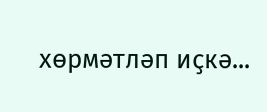хөрмәтләп иҫкә...